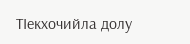ТIекхочийла долу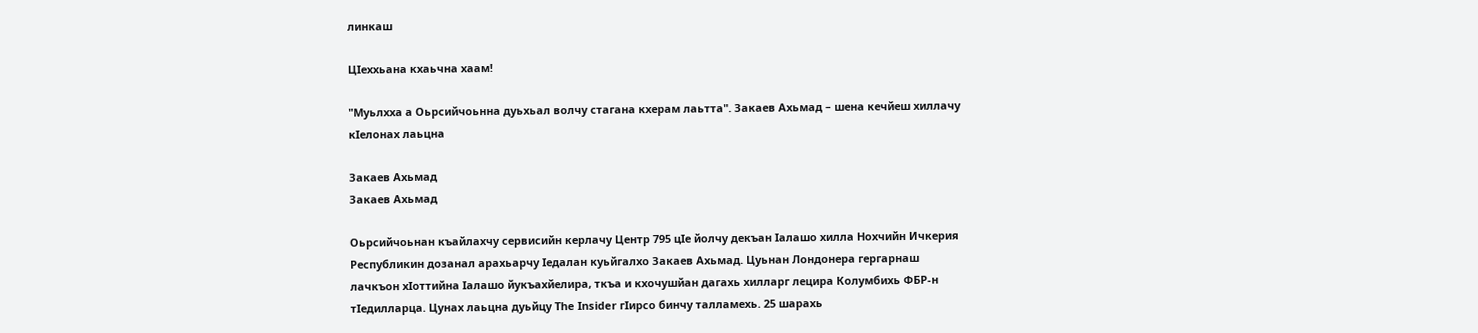линкаш

ЦIеххьана кхаьчна хаам!

"Муьлхха а Оьрсийчоьнна дуьхьал волчу стагана кхерам лаьтта". Закаев Ахьмад – шена кечйеш хиллачу кIелонах лаьцна

Закаев Ахьмад
Закаев Ахьмад

Оьрсийчоьнан къайлахчу сервисийн керлачу Центр 795 цIе йолчу декъан Iалашо хилла Нохчийн Ичкерия Республикин дозанал арахьарчу Iедалан куьйгалхо Закаев Ахьмад. Цуьнан Лондонера гергарнаш лачкъон хIоттийна Iалашо йукъахйелира, ткъа и кхочушйан дагахь хилларг лецира Колумбихь ФБР-н тIедилларца. Цунах лаьцна дуьйцу The Insider гIирсо бинчу талламехь. 25 шарахь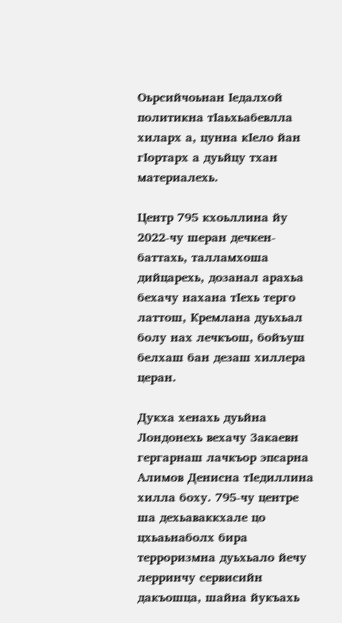Оьрсийчоьнан Iедалхой политикна тIаьхьабевлла хиларх а, цунна кIело йан гIортарх а дуьйцу тхан материалехь.

Центр 795 кхоьллина йу 2022-чу шеран дечкен-баттахь, талламхоша дийцарехь, дозанал арахьа бехачу нахана тIехь терго латтош, Кремлана дуьхьал болу нах лечкъош, бойъуш белхаш бан дезаш хиллера церан.

Дукха хенахь дуьйна Лондонехь вехачу Закаевн гергарнаш лачкъор эпсарна Алимов Денисна тӀедиллина хилла боху. 795-чу центре ша дехьаваккхале цо цхьаьнаболх бира терроризмна дуьхьало йечу лерринчу сервисийн дакъошца, шайна йукъахь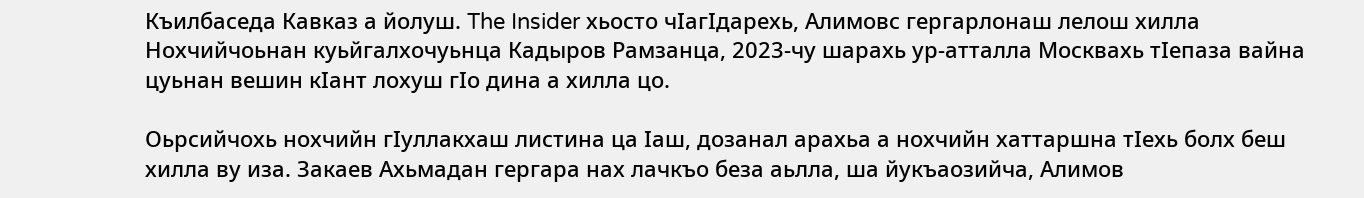Къилбаседа Кавказ а йолуш. The Insider хьосто чIагIдарехь, Алимовс гергарлонаш лелош хилла Нохчийчоьнан куьйгалхочуьнца Кадыров Рамзанца, 2023-чу шарахь ур-атталла Москвахь тӀепаза вайна цуьнан вешин кӀант лохуш гӀо дина а хилла цо.

Оьрсийчохь нохчийн гIуллакхаш листина ца Iаш, дозанал арахьа а нохчийн хаттаршна тӀехь болх беш хилла ву иза. Закаев Ахьмадан гергара нах лачкъо беза аьлла, ша йукъаозийча, Алимов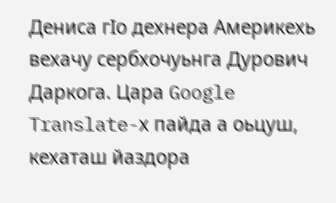Дениса гIо дехнера Америкехь вехачу сербхочуьнга Дурович Даркога. Цара Google Translate-х пайда а оьцуш, кехаташ йаздора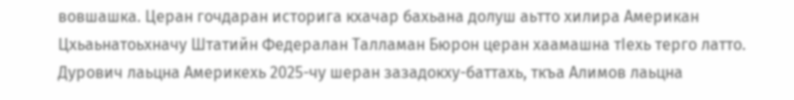вовшашка. Церан гочдаран историга кхачар бахьана долуш аьтто хилира Американ Цхьаьнатоьхначу Штатийн Федералан Талламан Бюрон церан хаамашна тӀехь терго латто. Дурович лаьцна Америкехь 2025-чу шеран зазадокху-баттахь, ткъа Алимов лаьцна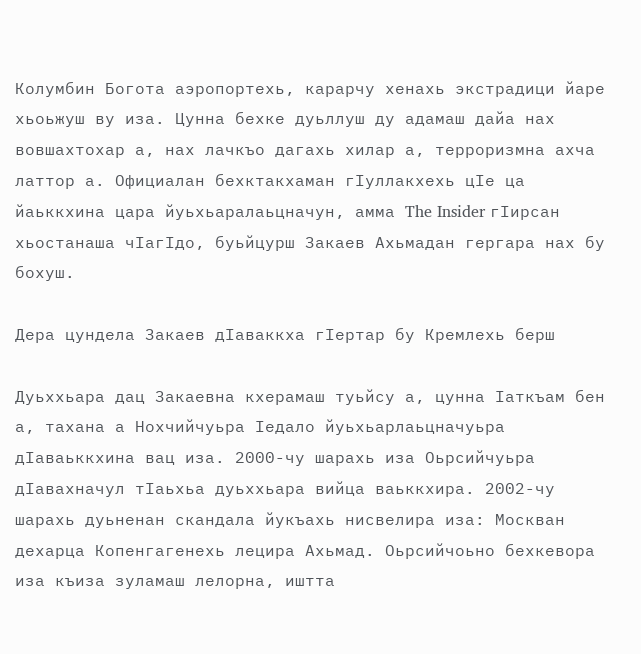Колумбин Богота аэропортехь, карарчу хенахь экстрадици йаре хьоьжуш ву иза. Цунна бехке дуьллуш ду адамаш дайа нах вовшахтохар а, нах лачкъо дагахь хилар а, терроризмна ахча латтор а. Официалан бехктакхаман гӀуллакхехь цӀе ца йаьккхина цара йуьхьаралаьцначун, амма The Insider гIирсан хьостанаша чӀагӀдо, буьйцурш Закаев Ахьмадан гергара нах бу бохуш.

Дера цундела Закаев дIаваккха гIертар бу Кремлехь берш

Дуьххьара дац Закаевна кхерамаш туьйсу а, цунна Iаткъам бен а, тахана а Нохчийчуьра Iедало йуьхьарлаьцначуьра дIаваьккхина вац иза. 2000-чу шарахь иза Оьрсийчуьра дIавахначул тIаьхьа дуьххьара вийца ваьккхира. 2002-чу шарахь дуьненан скандала йукъахь нисвелира иза: Москван дехарца Копенгагенехь лецира Ахьмад. Оьрсийчоьно бехкевора иза къиза зуламаш лелорна, иштта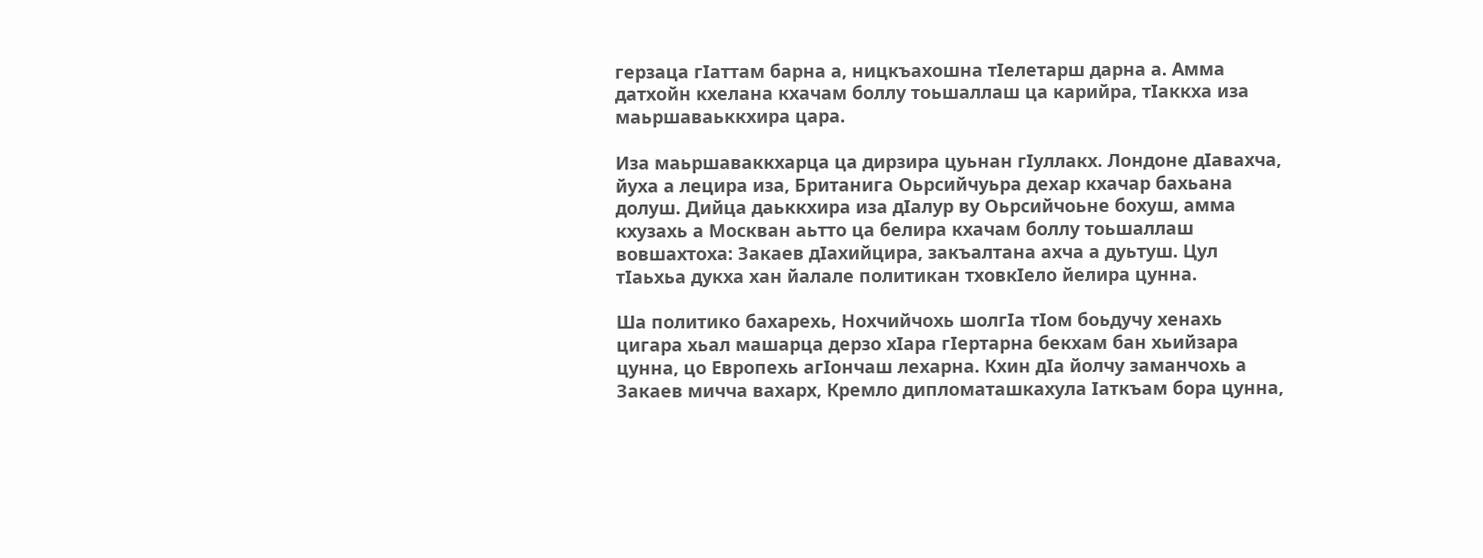герзаца гIаттам барна а, ницкъахошна тIелетарш дарна а. Амма датхойн кхелана кхачам боллу тоьшаллаш ца карийра, тIаккха иза маьршаваьккхира цара.

Иза маьршаваккхарца ца дирзира цуьнан гIуллакх. Лондоне дIавахча, йуха а лецира иза, Британига Оьрсийчуьра дехар кхачар бахьана долуш. Дийца даьккхира иза дIалур ву Оьрсийчоьне бохуш, амма кхузахь а Москван аьтто ца белира кхачам боллу тоьшаллаш вовшахтоха: Закаев дIахийцира, закъалтана ахча а дуьтуш. Цул тIаьхьа дукха хан йалале политикан тховкIело йелира цунна.

Ша политико бахарехь, Нохчийчохь шолгIа тIом боьдучу хенахь цигара хьал машарца дерзо хIара гIертарна бекхам бан хьийзара цунна, цо Европехь агIончаш лехарна. Кхин дIа йолчу заманчохь а Закаев мичча вахарх, Кремло дипломаташкахула Iаткъам бора цунна,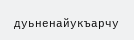дуьненайукъарчу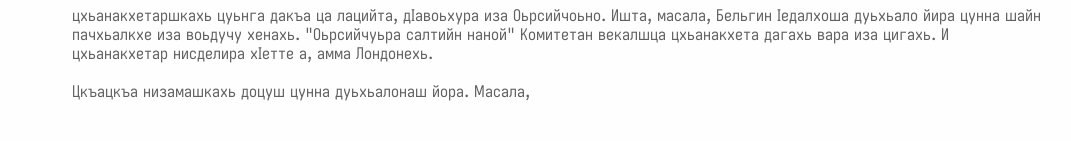цхьанакхетаршкахь цуьнга дакъа ца лацийта, дIавоьхура иза Оьрсийчоьно. Ишта, масала, Бельгин Iедалхоша дуьхьало йира цунна шайн пачхьалкхе иза воьдучу хенахь. "Оьрсийчуьра салтийн наной" Комитетан векалшца цхьанакхета дагахь вара иза цигахь. И цхьанакхетар нисделира хIетте а, амма Лондонехь.

Цкъацкъа низамашкахь доцуш цунна дуьхьалонаш йора. Масала,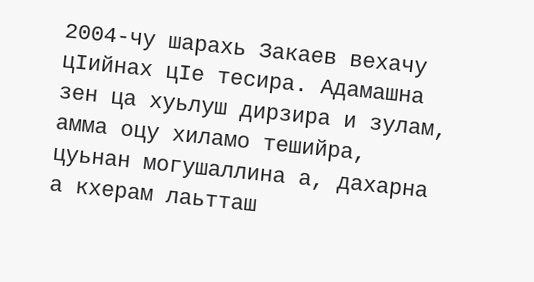2004-чу шарахь Закаев вехачу цIийнах цIе тесира. Адамашна зен ца хуьлуш дирзира и зулам, амма оцу хиламо тешийра, цуьнан могушаллина а, дахарна а кхерам лаьтташ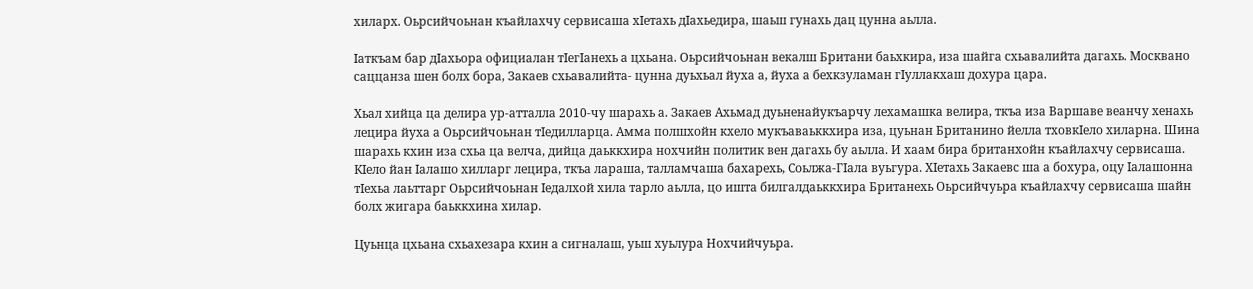хиларх. Оьрсийчоьнан къайлахчу сервисаша хIетахь дIахьедира, шаьш гунахь дац цунна аьлла.

Iаткъам бар дIахьора официалан тIегIанехь а цхьана. Оьрсийчоьнан векалш Британи баьхкира, иза шайга схьавалийта дагахь. Москвано саццанза шен болх бора, Закаев схьавалийта- цунна дуьхьал йуха а, йуха а бехкзуламан гIуллакхаш дохура цара.

Хьал хийца ца делира ур-атталла 2010-чу шарахь а. Закаев Ахьмад дуьненайукъарчу лехамашка велира, ткъа иза Варшаве веанчу хенахь лецира йуха а Оьрсийчоьнан тIедилларца. Амма полшхойн кхело мукъаваьккхира иза, цуьнан Британино йелла тховкIело хиларна. Шина шарахь кхин иза схьа ца велча, дийца даьккхира нохчийн политик вен дагахь бу аьлла. И хаам бира британхойн къайлахчу сервисаша. КIело йан Iалашо хилларг лецира, ткъа лараша, талламчаша бахарехь, Соьлжа-ГIала вуьгура. ХIетахь Закаевс ша а бохура, оцу Iалашонна тIехьа лаьттарг Оьрсийчоьнан Iедалхой хила тарло аьлла, цо ишта билгалдаьккхира Британехь Оьрсийчуьра къайлахчу сервисаша шайн болх жигара баьккхина хилар.

Цуьнца цхьана схьахезара кхин а сигналаш, уьш хуьлура Нохчийчуьра.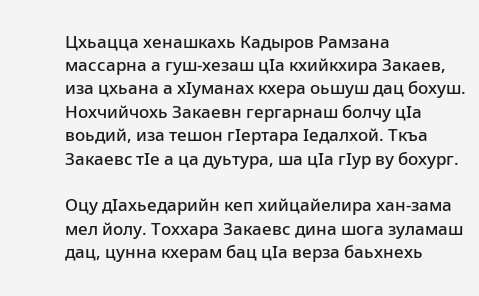Цхьацца хенашкахь Кадыров Рамзана массарна а гуш-хезаш цIа кхийкхира Закаев, иза цхьана а хIуманах кхера оьшуш дац бохуш. Нохчийчохь Закаевн гергарнаш болчу цIа воьдий, иза тешон гIертара Iедалхой. Ткъа Закаевc тIе а ца дуьтура, ша цIа гIур ву бохург.

Оцу дIахьедарийн кеп хийцайелира хан-зама мел йолу. Тоххара Закаевс дина шога зуламаш дац, цунна кхерам бац цIа верза баьхнехь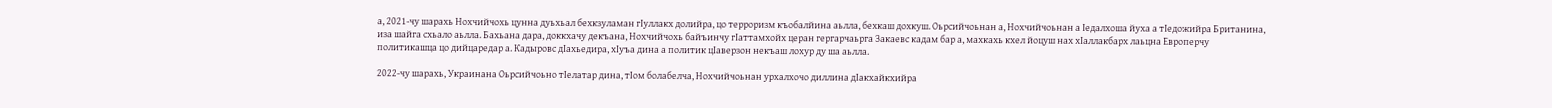а, 2021-чу шарахь Нохчийчохь цунна дуьхьал бехкзуламан гIуллакх долийра, цо терроризм къобалйина аьлла, бехкаш дохкуш. Оьрсийчоьнан а, Нохчийчоьнан а Iедалхоша йуха а тIедожийра Британина, иза шайга схьало аьлла. Бахьана дара, доккхачу декъана, Нохчийчохь байъинчу гIаттамхойх церан гергарчаьрга Закаевс кадам бар а, махкахь кхел йоцуш нах хIаллакбарх лаьцна Европерчу политикашца цо дийцаредар а. Кадыровс дIахьедира, хIуъа дина а политик цIаверзон некъаш лохур ду ша аьлла.

2022-чу шарахь, Украинана Оьрсийчоьно тIелатар дина, тIом болабелча, Нохчийчоьнан урхалхочо диллина дIакхайкхийра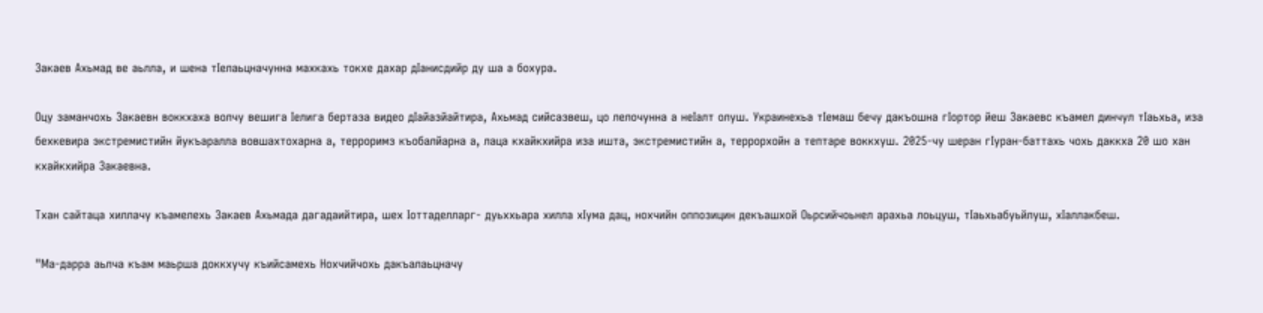Закаев Ахьмад ве аьлла, и шена тIелаьцначунна махкахь токхе дахар дIанисдийр ду ша а бохура.

Оцу заманчохь Закаевн воккхаха волчу вешига Iелига бертаза видео дIайазйайтира, Ахьмад сийсазвеш, цо лелочунна а неIалт олуш. Украинехьа тIемаш бечу дакъошна гIортор йеш Закаевс къамел динчул тIаьхьа, иза бехкевира экстремистийн йукъаралла вовшахтохарна а, терроримз къобалйарна а, лаца кхайкхийра иза ишта, экстремистийн а, террорхойн а тептаре воккхуш. 2025-чу шеран гIуран-баттахь чохь даккха 20 шо хан кхайкхийра Закаевна.

Тхан сайтаца хиллачу къамелехь Закаев Ахьмада дагадаийтира, шех Iоттаделларг- дуьххьара хилла хIума дац, нохчийн оппозицин декъашхой Оьрсийчоьнел арахьа лоьцуш, тIаьхьабуьйлуш, хIаллакбеш.

"Ма-дарра аьлча къам маьрша доккхучу къийсамехь Нохчийчохь дакъалаьцначу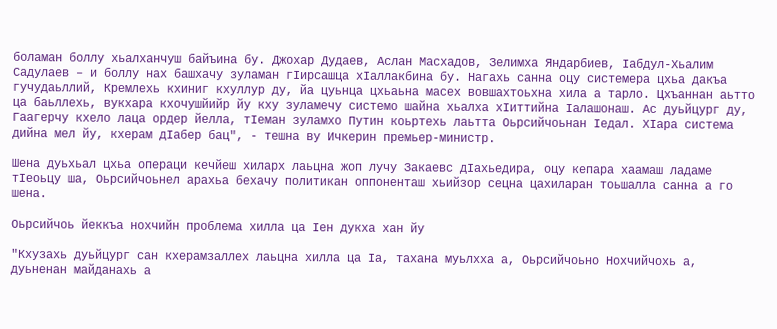боламан боллу хьалханчуш байъина бу. Джохар Дудаев, Аслан Масхадов, Зелимха Яндарбиев, Iабдул-Хьалим Садулаев – и боллу нах башхачу зуламан гIирсашца хIаллакбина бу. Нагахь санна оцу системера цхьа дакъа гучудаьллий, Кремлехь кхиниг кхуллур ду, йа цуьнца цхьаьна масех вовшахтоьхна хила а тарло. Цхъаннан аьтто ца баьллехь, вукхара кхочушйийр йу кху зуламечу системо шайна хьалха хIиттийна Iалашонаш. Ас дуьйцург ду, Гаагерчу кхело лаца ордер йелла, тIеман зуламхо Путин коьртехь лаьтта Оьрсийчоьнан Iедал. ХIара система дийна мел йу, кхерам дIабер бац", - тешна ву Ичкерин премьер-министр.

Шена дуьхьал цхьа операци кечйеш хиларх лаьцна жоп лучу Закаевс дIахьедира, оцу кепара хаамаш ладаме тIеоьцу ша, Оьрсийчоьнел арахьа бехачу политикан оппоненташ хьийзор сецна цахиларан тоьшалла санна а го шена.

Оьрсийчоь йеккъа нохчийн проблема хилла ца Iен дукха хан йу

"Кхузахь дуьйцург сан кхерамзаллех лаьцна хилла ца Iа, тахана муьлхха а, Оьрсийчоьно Нохчийчохь а, дуьненан майданахь а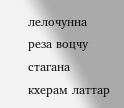лелочунна реза воцчу стагана кхерам латтар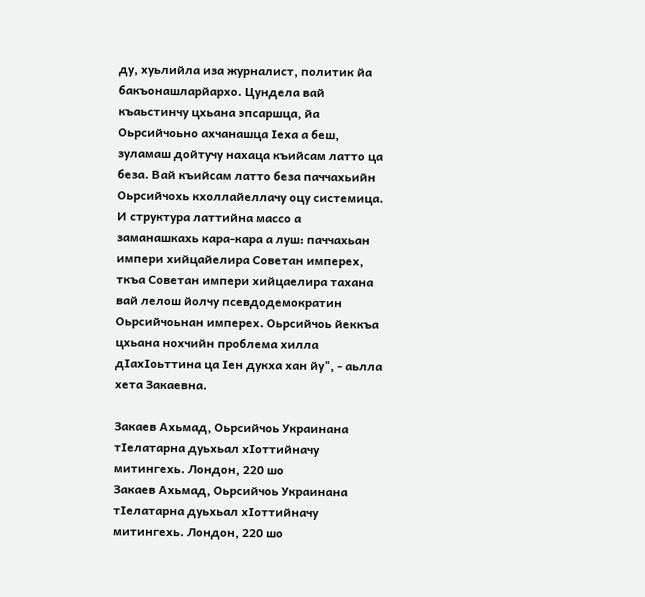ду, хуьлийла иза журналист, политик йа бакъонашларйархо. Цундела вай къаьстинчу цхьана эпсаршца, йа Оьрсийчоьно ахчанашца Iеха а беш, зуламаш дойтучу нахаца къийсам латто ца беза. Вай къийсам латто беза паччахьийн Оьрсийчохь кхоллайеллачу оцу системица. И структура латтийна массо а заманашкахь кара-кара а луш: паччахьан импери хийцайелира Советан имперех, ткъа Советан импери хийцаелира тахана вай лелош йолчу псевдодемократин Оьрсийчоьнан имперех. Оьрсийчоь йеккъа цхьана нохчийн проблема хилла дӀахӀоьттина ца Iен дукха хан йу", - аьлла хета Закаевна.

Закаев Ахьмад, Оьрсийчоь Украинана тIелатарна дуьхьал хIоттийначу митингехь. Лондон, 220 шо
Закаев Ахьмад, Оьрсийчоь Украинана тIелатарна дуьхьал хIоттийначу митингехь. Лондон, 220 шо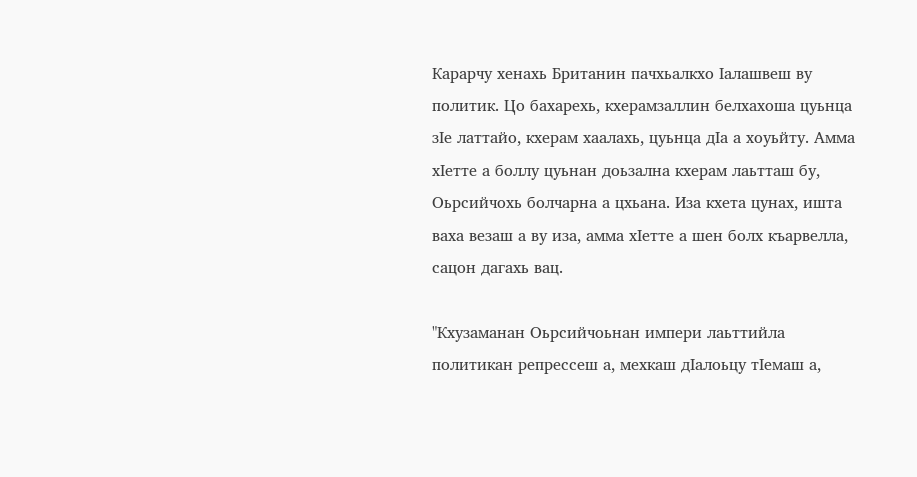Карарчу хенахь Британин пачхьалкхо Iалашвеш ву политик. Цо бахарехь, кхерамзаллин белхахоша цуьнца зIе латтайо, кхерам хаалахь, цуьнца дIа а хоуьйту. Амма хIетте а боллу цуьнан доьзална кхерам лаьтташ бу, Оьрсийчохь болчарна а цхьана. Иза кхета цунах, ишта ваха везаш а ву иза, амма хIетте а шен болх къарвелла, сацон дагахь вац.

"Кхузаманан Оьрсийчоьнан импери лаьттийла политикан репрессеш а, мехкаш дIалоьцу тӀемаш а,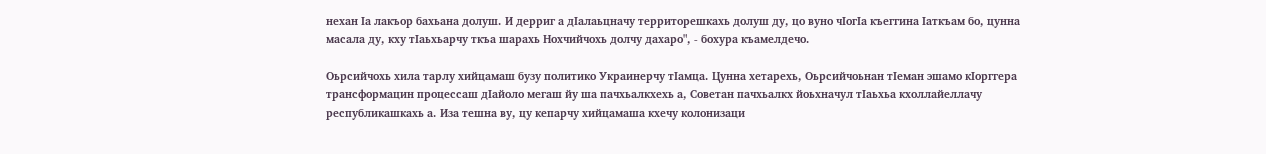нехан Iа лакъор бахьана долуш. И дерриг а дӀалаьцначу территорешкахь долуш ду, цо вуно чӀогӀа къеггина Ӏаткъам бо, цунна масала ду, кху тӀаьхьарчу ткъа шарахь Нохчийчохь долчу дахаро", - бохура къамелдечо.

Оьрсийчохь хила тарлу хийцамаш бузу политико Украинерчу тIамца. Цунна хетарехь, Оьрсийчоьнан тӀеман эшамо кӀорггера трансформацин процессаш дӀайоло мегаш йу ша пачхьалкхехь а, Советан пачхьалкх йоьхначул тIаьхьа кхоллайеллачу республикашкахь а. Иза тешна ву, цу кепарчу хийцамаша кхечу колонизаци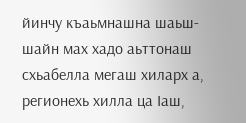йинчу къаьмнашна шаьш-шайн мах хадо аьттонаш схьабелла мегаш хиларх а, регионехь хилла ца Ӏаш,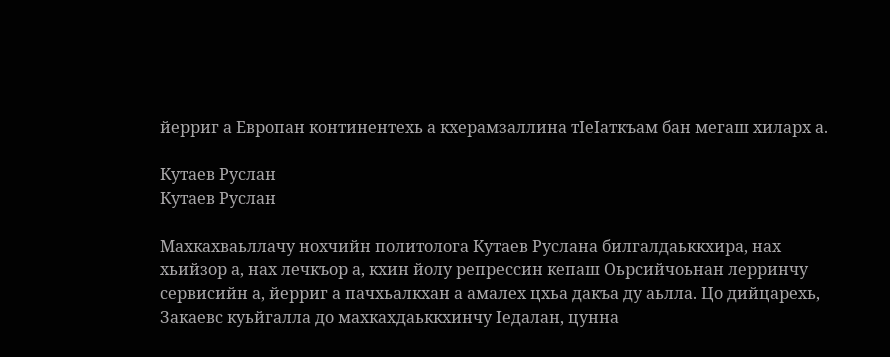йерриг а Европан континентехь а кхерамзаллина тӀеӀаткъам бан мегаш хиларх а.

Кутаев Руслан
Кутаев Руслан

Махкахваьллачу нохчийн политолога Кутаев Руслана билгалдаьккхира, нах хьийзор а, нах лечкъор а, кхин йолу репрессин кепаш Оьрсийчоьнан лерринчу сервисийн а, йерриг а пачхьалкхан а амалех цхьа дакъа ду аьлла. Цо дийцарехь, Закаевс куьйгалла до махкахдаьккхинчу Ӏедалан, цунна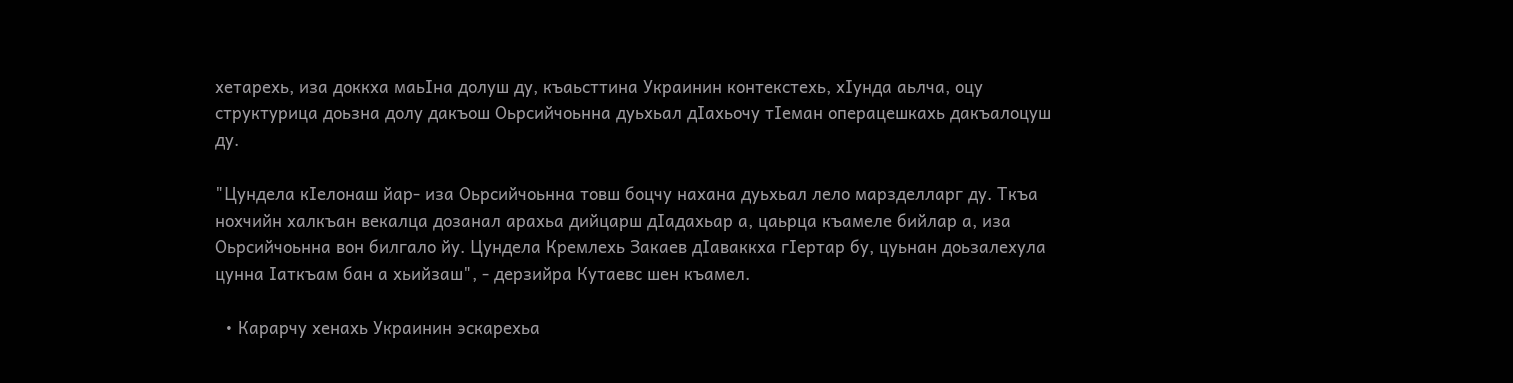хетарехь, иза доккха маьӀна долуш ду, къаьсттина Украинин контекстехь, хӀунда аьлча, оцу структурица доьзна долу дакъош Оьрсийчоьнна дуьхьал дӀахьочу тӀеман операцешкахь дакъалоцуш ду.

"Цундела кIелонаш йар- иза Оьрсийчоьнна товш боцчу нахана дуьхьал лело марзделларг ду. Ткъа нохчийн халкъан векалца дозанал арахьа дийцарш дIадахьар а, цаьрца къамеле бийлар а, иза Оьрсийчоьнна вон билгало йу. Цундела Кремлехь Закаев дIаваккха гIертар бу, цуьнан доьзалехула цунна Iаткъам бан а хьийзаш", - дерзийра Кутаевс шен къамел.

  • Карарчу хенахь Украинин эскарехьа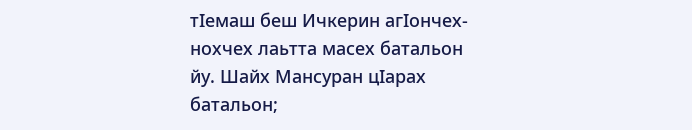тIемаш беш Ичкерин агIончех-нохчех лаьтта масех батальон йу. Шайх Мансуран цIарах батальон;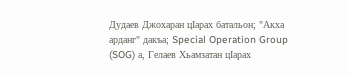Дудаев Джохаран цIарах батальон; "Акха арданг" дакъа; Special Operation Group (SOG) а, Гелаев Хьамзатан цIарах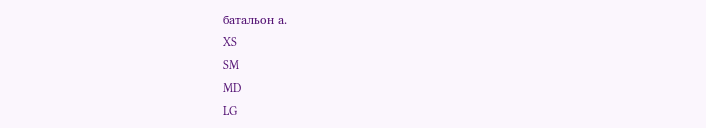батальон а.
XS
SM
MD
LG